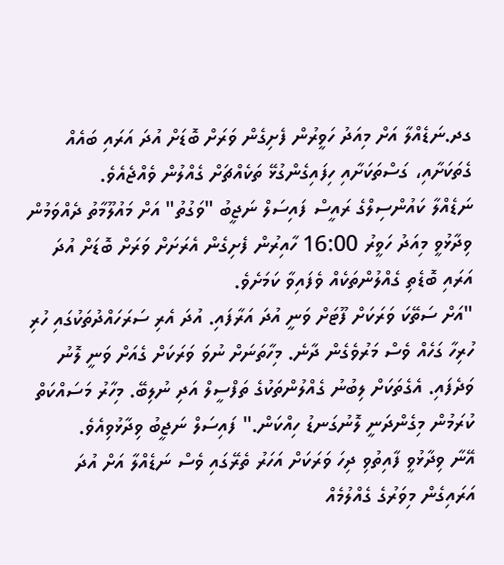ގދ.ނަޑެއްލާ އަށް މިއަދު ހަވީރުން ފެށިގެން ވަރަށް ބޮޑަށް އުދަ އަރައި ބައެއް ގެތަކަށާއި، ގަސްތަކަށާއި ހިފައިގެންގުޅޭ ތަކެއްޗަށް ގެއްލުން ވެއްޖެއެވެ.
ނަޑެއްލާ ކައުންސިލްގެ ރައީސް ފައިސަލް ނަޖީބު "ވަގުތު" އަށް މައުލޫމާތު ދެއްވަމުން ވިދާޅުވީ މިއަދު ހަވީރު 16:00 ހާއިރުން ފެށިގެން އެރަށަށް ވަރަށް ބޮޑަށް އުދަ އަރައި ބޮޑެތި ގެއްލުންތަކެއް ވެފައިވާ ކަމަށެވެ.
"އަށް ސަތޭކަ ވަރަކަށް ފޫޓަށް ވަނީ އުދަ އަރާފައި. އުދަ އެރި ސަރަހައްދުތަކުގައި ހުރި ހުރިހާ ގަހެއް ވެސް މަރުވެގެން ދާނެ. މިހާތަނަށް ނުވަ ވަރަކަށް ގެއަށް ވަނީ ލޮނު ވަދެފައި. އެގެތަކަށް ލިބުނު ގެއްލުންތަކުގެ ތަފްސީލް އަދި ނުލިބޭ. މިހާރު މަސައްކަތް ކުރަމުން މިގެންދަނީ ލޮނުގަނޑު ހިއްކަން." ފައިސަލް ނަޖީބު ވިދާޅުވިއެވެ.
އޭނާ ވިދާޅުވީ ފާއިތުވި ދިހަ ވަރަކަށް އަހަރު ތެރޭގައި ވެސް ނަޑެއްލާ އަށް އުދަ އަރައިގެން މިވަރުގެ ގެއްލުމެއް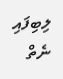ލިބިފައި ނެތް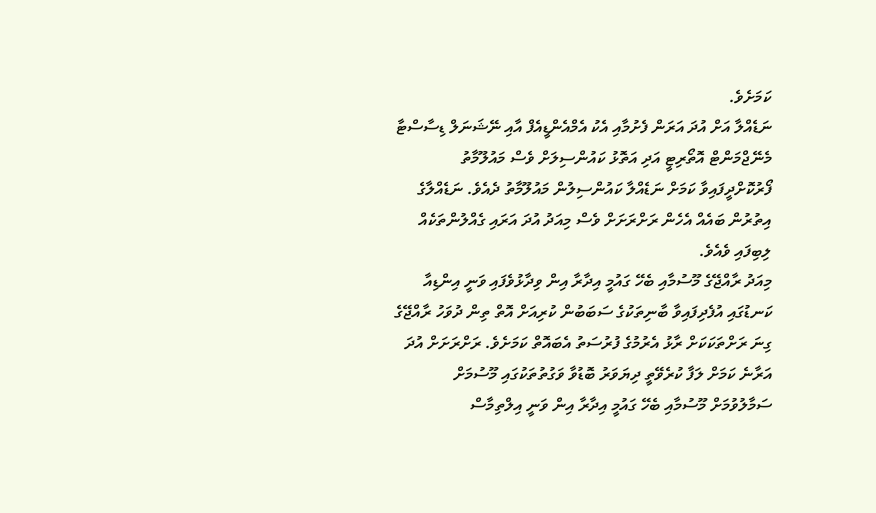ކަމަށެވެ.
ނަޑެއްލާ އަށް އުދަ އަރަން ފެށުމާއި އެކު އެމްއެންޑީއެފް އާއި ނޭޝަނަލް ޑިސާސްޓާ މެނޭޖްމަންޓް އޮތޯރިޓީ އަދި އަތޮޅު ކައުންސިލަށް ވެސް މައުލޫމާތު ފޯރުކޮށްދީފައިވާ ކަމަށް ނަޑެއްލާ ކައުންސިލުން މައުލޫމާތު ދެއެވެ. ނަޑެއްލާގެ އިތުރުން ބައެއް އެހެން ރަށްރަށަށް ވެސް މިއަދު އުދަ އަރައި ގެއްލުންތަކެއް ލިބިފައި ވެއެވެ.
މިއަދު ރާއްޖޭގެ މޫސުމާއި ބެހޭ ގައުމީ އިދާރާ އިން ވިދާޅުވެފައި ވަނީ އިންޑިއާ ކަނޑުގައި އުފެދިފައިވާ ބާނިތަކުގެ ސަބަބުން ކުރިއަށް އޮތް ތިން ދުވަހު ރާއްޖޭގެ ގިނަ ރަށްތަކަކަށް ރާޅު އެރުމުގެ ފުރުސަތު އެބައޮތް ކަމަށެވެ. ރަށްރަށަށް އުދަ އަރާނެ ކަމަށް ލަފާ ކުރެވޭތީ ދިޔަވަރު ބޮޑުވާ ވަގުތުތަކުގައި މޫސުމަށް ސަމާލުވުމަށް މޫސުމާއި ބެހޭ ގައުމީ އިދާރާ އިން ވަނީ އިލްތިމާސް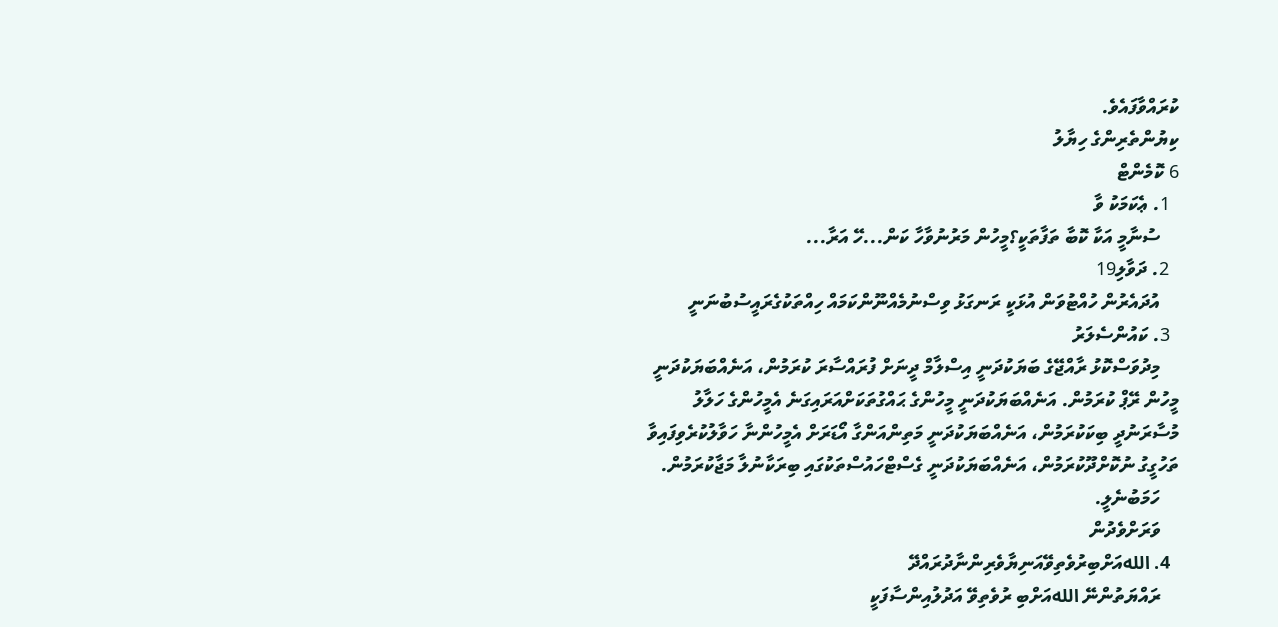ކުރައްވާފައެވެ.
ކިޔުންތެރިންގެ ހިޔާލު
6 ކޮމެންޓް
  1. ޢެކަމަކު ވާ
    ސުނާމީ އަކާ ކޮބާ ތަފާތަކީ؟މީހުން މަރުނުވާހާ ކަން...ހޭ އަރާ...
  2. ދަވާލި19
    އުދައެރުން ހުއްޓުވަން އުޅަކީ ރަނގަޅު ވިސްނުމެއްނޫންކަމައް ހިއްތަކުގެރައީސުބުނަނީ
  3. ކައުންސެލަރު
    މިދުވަސްކޮޅު ރާއްޖޭގެ ބަޔަކުދަނީ އިސްލާމް ދީނަށް ފުރައްސާރަ ކުރަމުން، އަނެއްބަޔަކުދަނީ މީހުން ރޭޕް ކުރަމުން. އަނެއްބަޔަކުދަނީ މީހުންގެ ޙައްގުތަކަށްއަރައިގަނެ އެމީހުންގެ ހަލާލު މުސާރަނުދީ ބިކަކުރަމުން، އަނެއްބަޔަކުދަނީ މަތިންއަންގާ އޯޑަރަށް އެމީހުންނާ ހަވާލުކުރެވިފައިވާ ތަހުގީގު ނުކޮށްދޫކުރަމުން، އަނެއްބަޔަކުދަނީ ގެސްޓްހައުސްތަކުގައި ބިރަކާނުލާ މަޖާކުރަމުން.
    ހަމަބުނެލީ.
    ވަރަށްވެދުން
  4. اللهއަށްބިރުވެތިވޭއަނިޔާވެރިންނާދުރައްދޭ
    ރައްޔަތުންނޭ اللهއަށްބި ރުވެތިވޭ އަދުލުއިންސާފަކީ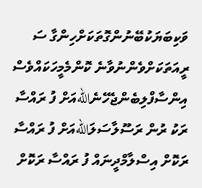ވަކިބަޔަކުބޭނުންގޮތަކަށްހިންގާ ސަ ރީއަތަކަށްވެންނުވާނެ ކޮންމެމީހަކައްވެސް އިންސާފްލިބެންޖެހޭނެاللهއަށް ފު ރައްސާ ރަކު ރުން ރަސޫލާސަލަاللهއަށް ފު ރައްސާ ރަކޮށް އިސްލާމްދީނައް ފު ރައްސާ ރަކޮށް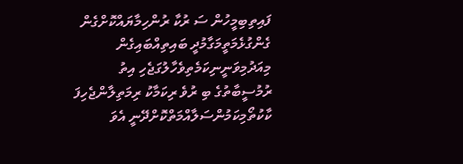ފައިތިބިމީހުން ސަ ރުކާ ރުންހިމާޔައްކޮށްގެން ގެންގުޅެމަތީމަގާމުދީ ބައިތިއްބައިގެން މިއަދުމިވަނީނިކަމެތިވެހާލުގަޖެހި އިތު ރުމުސީބާތުގެ ބި ރުވެ ރިކަމާކު ރިމަތިލާންޖެހިފަ ކާކުތޯމިކަމުންސަލާއްމަތްކޮށްދޭނީ އެވަ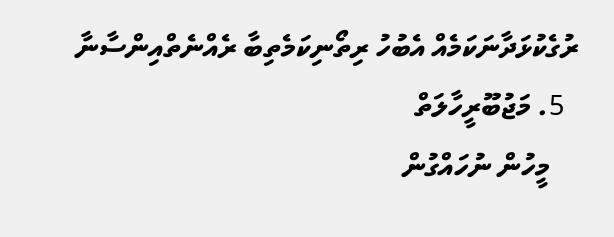ރުގެކުޅަދާނަކަމެއް އެބުހު ރިތޯނިކަމެތިބާ ރެއްނެތްއިންސާނާ
  5. މަޖުބޫރީހާލަތް
    މީހުން ނުހައްގުން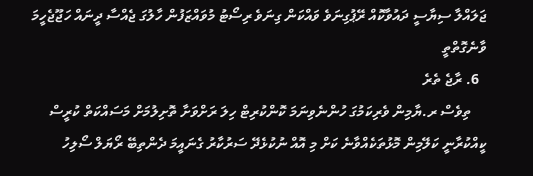ޖަލައްލާ ސިޔާސީ ދައުވާކޮއް ރޭޕުގިނަވެ ވައްކަން ގިނަވެ ރިސޯޓު މުވައްޒަފުން ހާލުގަ ޖެއްސާ ދީނައް ހަޖޫޖެހީމަ ވާނެގޮތްތީ
  6. ރާޖެ ތެރެ
    ތިވެސް ރ.ޔާމިން ވެރިކަމުގަ ހުންނެވިނަމަ ކޮންކުރިޓް ހިލަ ރަށްވަށާ ތޮށިލުމަށް މަސައްކަތް ކުރީސް ކީއްކުރާނީ ކަލޭމިން މޮޅުތަކެއްވާނެ ކަށް މި އޮއް ނުކުޅެދޭ ސަރުކާރު ގެނައީމަ ދެންތިބޭ ރޯޔަލް ސޯލިހު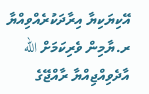އޭކިޔަކިޔާ އިރާދަކުރެއްވިއްޔާ ރ.ޔާމިން ވެރިކަމަށް الله އާދެވިއްޖިއްޔާ ރާއްޖޭގެ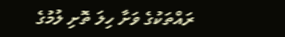ރައްތަކުގެ ވަށާ ހިލަ ތޮށި ލުމުގެ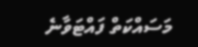މަސައްކަތް ފައްޓަވާނެ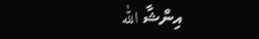އިންޝާ الله